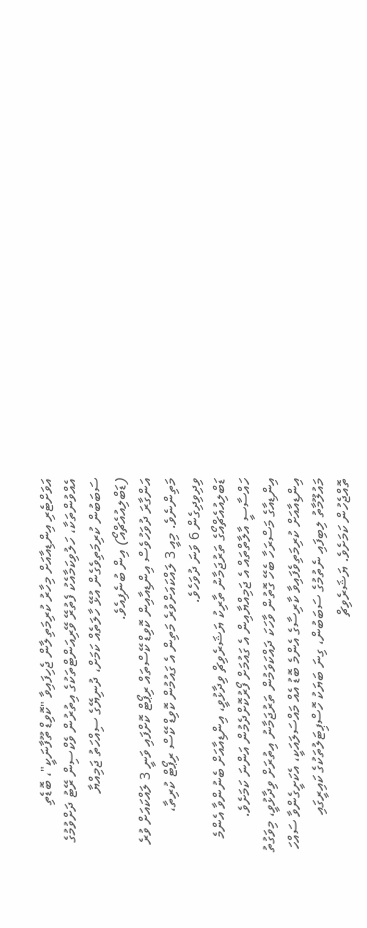އަވަށްޓެރި އިންޑިއާއަށް މިހާރު ކުރިމަތިލާން ޖެހިފައިވާ "ކޮވިޑް ތޫފާނަކީ"، ބޮޑެތި އެއްވުންތަކާ، ހަލުވިކަމާއެކު ފެތުރޭ ވޭރިއަންޓްތަކުގެ އިތުރުން ވެކްސިން ރޭޓު ދަށްވުމުގެ ސަބަބުން ކުރިމަތިވެގެން އުޅޭ ހާލަތެއް ކަމަށް، ދުނިޔޭގެ ސިއްހަތު ޖަމިއްޔާ (ޑަބްލިއުއެޗްއޯ) އިން ބުނެފިއެވެ.
އަންގާރަ ދުވަހުވެސް އިންޑިއާއިން ކޮވިޑް ކޭސްތައް ރިޕޯޓް ކޮށްފައި ވަނީ 3 ލައްކައަށް ވުރެ މަތިންނެވެ. މިއީ 3 ލައްކައަށްވުރެ މަތިން އެ ގައުމުން ކޮވިޑް ކޭސް ރިޕޯޓް ކުރިތާ، ވިދިވިދިގެން 6 ވަނަ ދުވަހެވެ.
ޑަބްލިއުއެޗްއޯގެ ތަރުޖަމާނު ތާރިކު ޔަޝަރެވިޗް ވިދާޅުވީ، އިންޑިއާއަށް ބެނުންވާ އެންމެ ހައްސާސީ އާލާތްތައް އެ ޖަމިއްޔާއިން އެ ގައުމަށް ފޯރުކޮށްދެމުން އަންނަ ކަމަށެވެ.
އިންޑިއާގެ މަސްރަހާ ބެހޭ ގޮތުން ވާހަކަ ދައްކަވަމުން ތަރުޖަމާނު އިތުރަށް ވިދާޅުވީ، މިވަގުތު އިންޑިއާއަށް ކުރިމަތިވެފައިވާ ކާރިސާގެ އެންމެ ބޮޑު އެއް މައްސަލައަކީ، އެކަށީގެންވާ ސައްހަ މައުލޫމާތު ލިބިފައި ނެތުމުގެ ސަބަބުން، ގިނަ ބަޔަކު ހޮސްޕިޓަލުތަކުގެ ކައިރީގައި ތޮއްޖެހުން ކަމަށެވެ. ޔަޝަރެވިޗް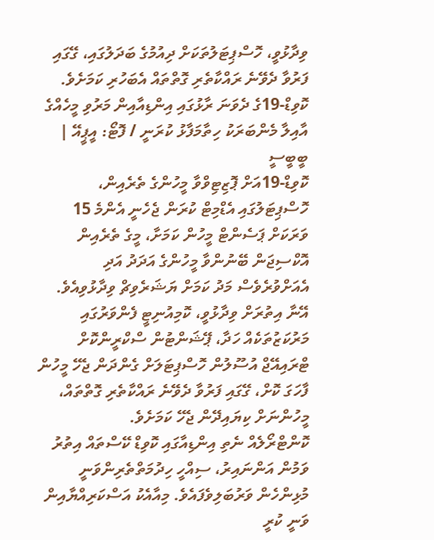ވިދާޅުވީ، ހޮސްޕިޓަލުތަކަށް ދިއުމުގެ ބަދަލުގައި، ގޭގައި ފަރުވާ ދެވޭނެ ރައްކާތެރި ގޮތްތައް އެބަހުރި ކަމަށެވެ.
ކޮވިޑް-19ގެ ދެވަނަ ރާޅުގައި އިންޑިއާއިން މަރުވި މީހެއްގެ އާއިލާ މެންބަރަކު ހިތާމަފާޅު ކުރަނީ / ފޮޓޯ: އީޕީއޭ | ބީބީސީ
ކޮވިޑް-19އަށް ޕޮޒިޓިވްވާ މީހުންގެ ތެރެއިން، ހޮސްޕިޓަލުގައި އެޑްމިޓް ކުރަން ޖެހެނީ އެންމެ 15 ވަރަކަށް ޕަސެންޓް މީހުން ކަމަށާ، މީގެ ތެރެއިން އޮކްސިޖަން ބޭނުންވާ މީހުންގެ އަދަދު އަދި އެއަށްވުރެވެސް މަދު ކަމަށް ޔަޝަރެވިޗް ވިދާޅުވިއެވެ. އޭނާ އިތުރަށް ވިދާޅުވީ، ކޮމިއުނިޓީ ފެންވަރުގައި މަރުކަޒުތަކެއް ހަދާ، ޕޭޝަންޓުން ސްކްރީންކޮށް ޓްރައިއޭޖް އުސޫލުން ހޮސްޕިޓަލަށް ގެންދަން ޖެހޭ މީހުން ފާހަގަ ކޮށް، ގޭގައި ފަރުވާ ދެވޭނެ ރައްކާތެރި ގޮތްތައް، މީހުންނަށް ކިޔައިދޭން ޖެހޭ ކަމަށެވެ.
ކޮންޓްރޯލެއް ނެތި އިންޑިއާގައި ކޮވިޑް ކޭސްތައް އިތުރު ވަމުން އަންނައިރު، ސިއްހީ ހިދުމަތްތެރިންވަނީ މުޅިންހެން ވަރުބަލިވެފައެވެ. މިއާއެކު އަސްކަރިއްޔާއިން ވަނީ ކުރީ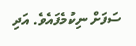ސަފަށް ނިކުމެފައެވެ. އަދި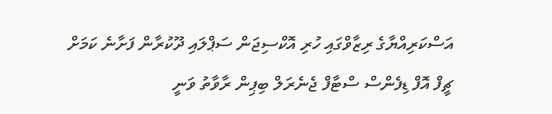އަސްކަރިއްޔާގެ ރިޒާވްގައި ހުރި އޮކްސިޖަން ސަޕްލައި ދޫކުރާން ފަށާނެ ކަމަށް ޗީފް އޮފް ޑިފެންސް ސްޓާފް ޖެނެރަލް ބިޕިން ރާވާތު ވަނީ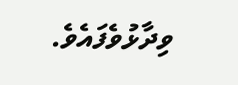ވިދާޅުވެފައެވެ.